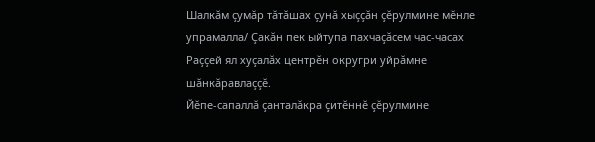Шалкăм çумăр тăтăшах çунă хыççăн çĕрулмине мĕнле упрамалла/ Çакăн пек ыйтупа пахчаçăсем час-часах Раççей ял хуçалăх центрĕн округри уйрăмне шăнкăравлаççĕ.
Йĕпе-сапаллă çанталăкра çитĕннĕ çĕрулмине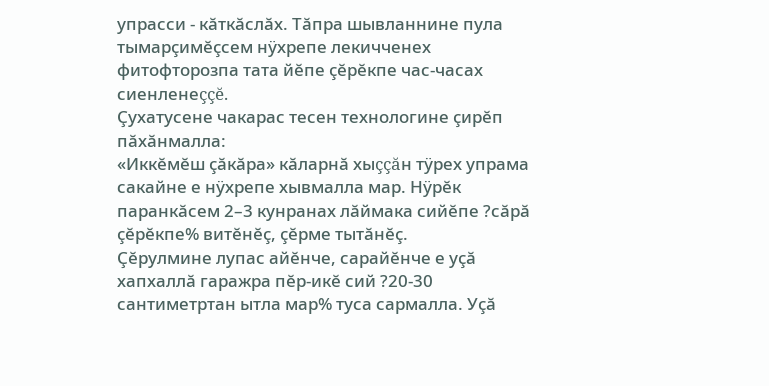упрасси - кăткăслăх. Тăпра шывланнине пула тымарçимĕçсем нÿхрепе лекичченех фитофторозпа тата йĕпе çĕрĕкпе час-часах сиенленеççĕ.
Çухатусене чакарас тесен технологине çирĕп пăхăнмалла:
«Иккĕмĕш çăкăра» кăларнă хыççăн тÿрех упрама сакайне е нÿхрепе хывмалла мар. Нÿрĕк паранкăсем 2–3 кунранах лăймака сийĕпе ?сăрă çĕрĕкпе% витĕнĕç, çĕрме тытăнĕç.
Çĕрулмине лупас айĕнче, сарайĕнче е уçă хапхаллă гаражра пĕр-икĕ сий ?20-30 сантиметртан ытла мар% туса сармалла. Уçă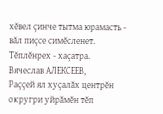хĕвел çинче тытма юрамасть - вăл пиçсе симĕсленет.
Тĕплĕнрех - хаçатра.
Вячеслав АЛЕКСЕЕВ,
Раççей ял хуçалăх центрĕн округри уйрăмĕн тĕп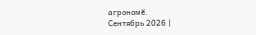агрономĕ.
Сентябрь 2026 |